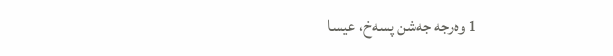1 وەرجه جەشن پسەخ، عیسا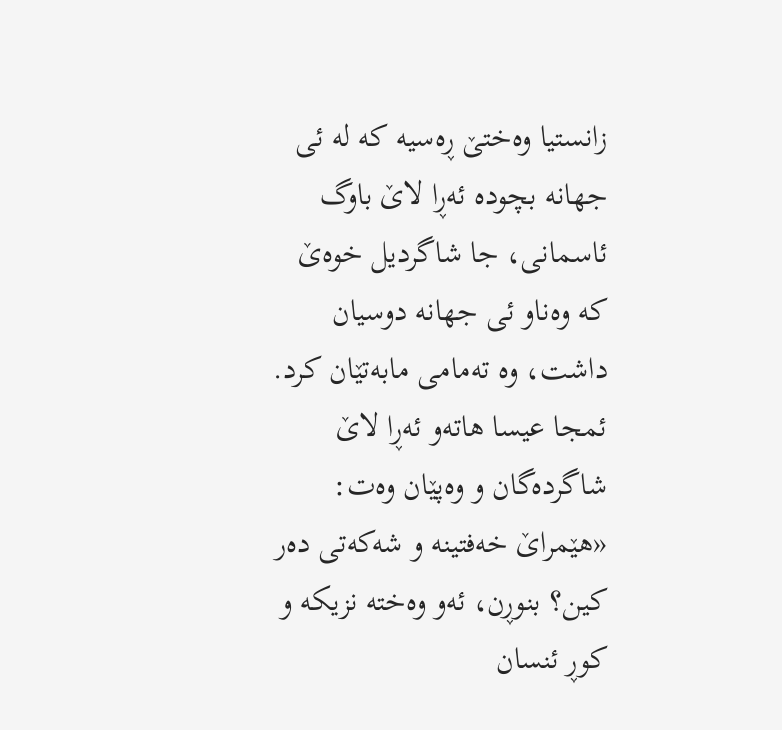زانستیا وەختێ ڕەسیه که له ئی جهانه بچوده ئەڕا لاێ باوگ ئاسمانی، جا شاگردیل خوەێ که وەناو ئی جهانه دوسیان داشت، وه تەمامی مابەتێان کرد.
ئمجا عیسا هاتەو ئەڕا لاێ شاگردەگان و وەپێان وەت: «هێمراێ خەفتینه و شەکەتی دەر کین؟ بنوڕن، ئەو وەخته نزیکه و کوڕ ئنسان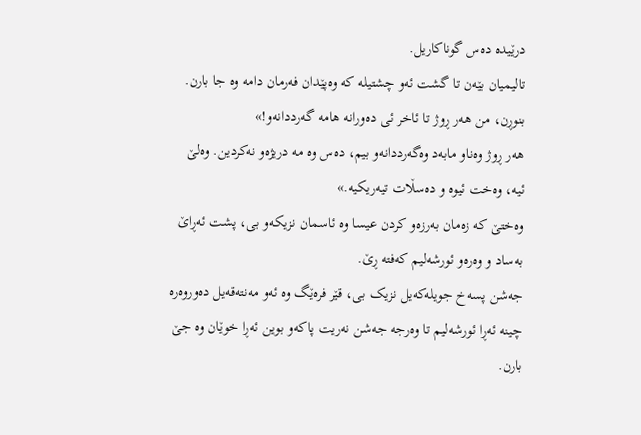درێیده دەس گوناکاریل.
تالیمیان بێەن تا گشت ئەو چشتیله که وەپێدان فەرمان دامه وه جا بارن. بنوڕن، من هەر ڕوژ تا ئاخر ئی دەورانه هامه گەرددانەو!»
هەر ڕوژ وەناو مابەد وەگەرددانەو بیم، دەس وه مه دریژەو نەکردین. وەلێ ئیه، وەخت ئیوه و دەسڵات تیەریکیه.»
وەختێ که زەمان بەرزەو کردن عیسا وه ئاسمان نزیکەو بی، پشت ئەڕاێ بەساد و وەرەو ئورشەلیم کەفته ڕێ.
جەشن پسەخ جویلەکەیل نزیک بی، قێر فرەێگ وه ئەو مەنتەقەیل دەوروەره چینه ئەڕا ئورشەلیم تا وەرجه جەشن نەریت پاکەو بوین ئەڕا خوێان وه جێ بارن.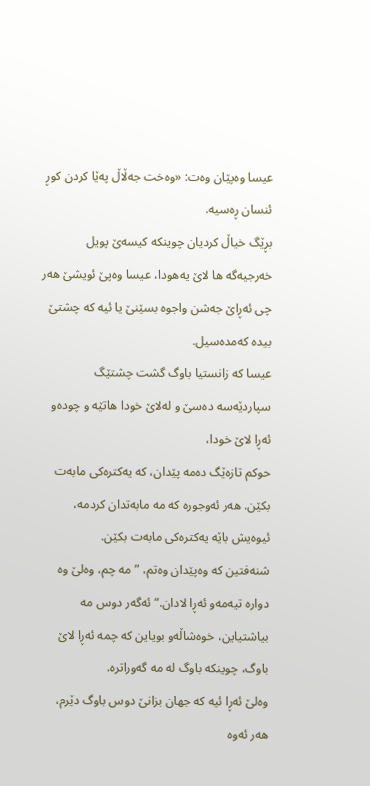عیسا وەپێان وەت: «وەخت جەڵاڵ پەێا کردن کوڕ ئنسان ڕەسیه.
بڕێگ خیاڵ کردیان چوینکه کیسەێ پویل خەرجیەگه ها لاێ یەهودا، عیسا وەپێ ئویشێ هەر چی ئەڕاێ جەشن واجوه بسێنێ یا ئیه که چشتێ بیده کەمدەسیل.
عیسا که زانستیا باوگ گشت چشتێگ سپاردێەسه دەسێ و لەلاێ خودا هاتێه و چودەو ئەڕا لاێ خودا،
حوکم تازەێگ دەمه پێدان، که یەکترەکی مابەت بکێن. هەر ئەوجورە که مه مابەتدان کردمه، ئیوەیش باێه یەکترەکی مابەت بکێن.
شنەفتین که وەپێدان وەتم، ”مه چم، وەلێ وه دواره تیەمەو ئەڕا لادان.“ ئەگەر دوس مه بیاشتیاین، خوەشاڵەو بویاین که چمه ئەڕا لاێ باوگ، چوینکه باوگ له مه گەوراتره.
وەلێ ئەڕا ئیه که جهان بزانێ دوس باوگ دێرم، هەر ئەوه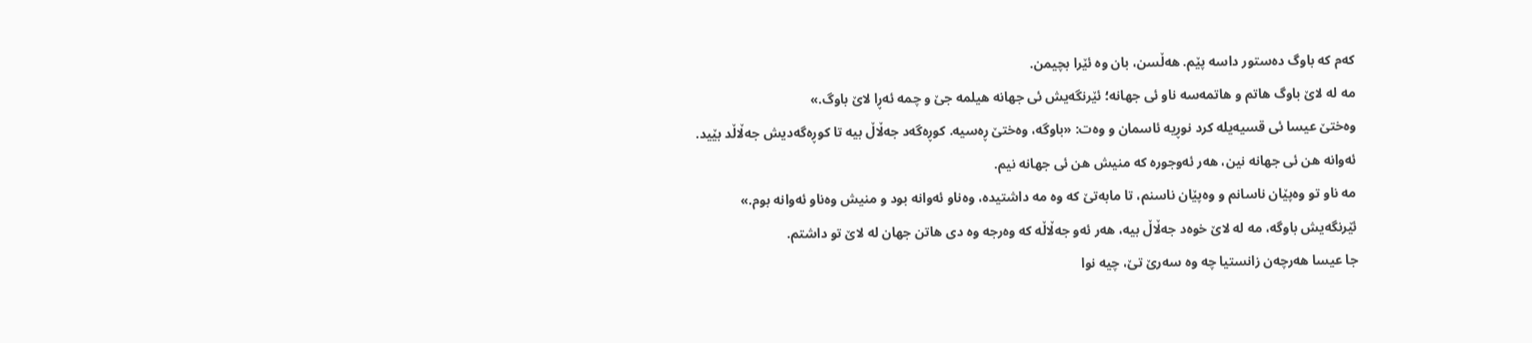کەم که باوگ دەستور داسه پێم. هەڵسن، بان وه ئێرا بچیمن.
مه له لاێ باوگ هاتم و هاتمەسه ناو ئی جهانه؛ ئێرنگەیش ئی جهانه هیلمه جێ و چمه ئەڕا لاێ باوگ.»
وەختێ عیسا ئی قسیەیله کرد نوڕیه ئاسمان و وەت: «باوگه، وەختێ ڕەسیه. کوڕەگەد جەڵاڵ بیه تا کوڕەگەدیش جەڵاڵد بێید.
ئەوانه هن ئی جهانه نین، هەر ئەوجورە که منیش هن ئی جهانه نیم.
مه ناو تو وەپێان ناسانم و وەپێان ناسنم، تا مابەتێ که وه مه داشتیدە، وەناو ئەوانه بود و منیش وەناو ئەوانه بوم.»
ئێرنگەیش باوگه، مه له لاێ خوەد جەڵاڵ بیه، هەر ئەو جەڵاڵه که وەرجه وه دی هاتن جهان له لاێ تو داشتم.
جا عیسا هەرچەن زانستیا چه وه سەرێ تێ، چيه نوا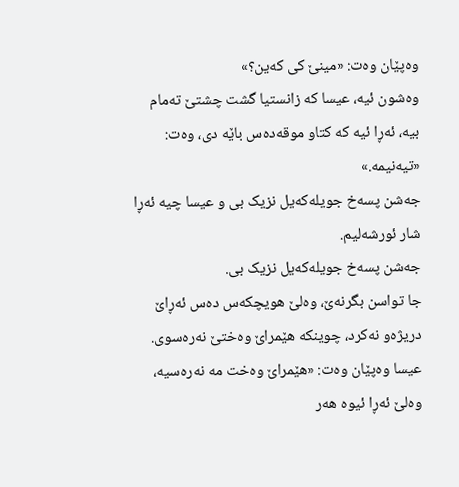وەپێان وەت: «مینێ کی کەین؟»
وەشون ئیه، عیسا که زانستیا گشت چشتێ تەمام بیه، ئەڕا ئیه که کتاو موقەدەس باێه دی، وەت: «تیەنیمه.»
جەشن پسەخ جویلەکەیل نزیک بی و عیسا چیه ئەڕا شار ئورشەلیم.
جەشن پسەخ جویلەکەیل نزیک بی.
جا تواسن بگرنەێ، وەلێ هویچکەس دەس ئەڕاێ دریژەو نەکرد، چوینکه هێمراێ وەختێ نەرەسوی.
عیسا وەپێان وەت: «هێمراێ وەخت مه نەرەسیه، وەلێ ئەڕا ئیوه هەر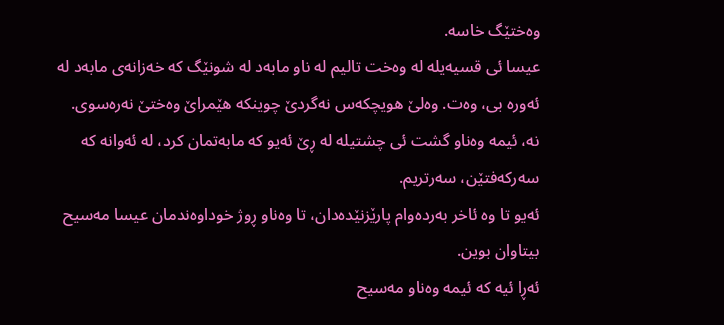وەختێگ خاسه.
عیسا ئی قسیەیله له وەخت تالیم له ناو مابەد له شونێگ که خەزانەی مابەد له ئەوره بی، وەت. وەلێ هویچکەس نەگردێ چوینکه هێمراێ وەختێ نەرەسوی.
نه، ئیمه وەناو گشت ئی چشتیله له ڕێ ئەیو که مابەتمان کرد، له ئەوانه که سەرکەفتێن، سەرتریم.
ئەیو تا وه ئاخر بەردەوام پارێزنێدەدان، تا وەناو ڕوژ خوداوەندمان عیسا مەسیح بیتاوان بوین.
ئەڕا ئیه که ئیمه وەناو مەسیح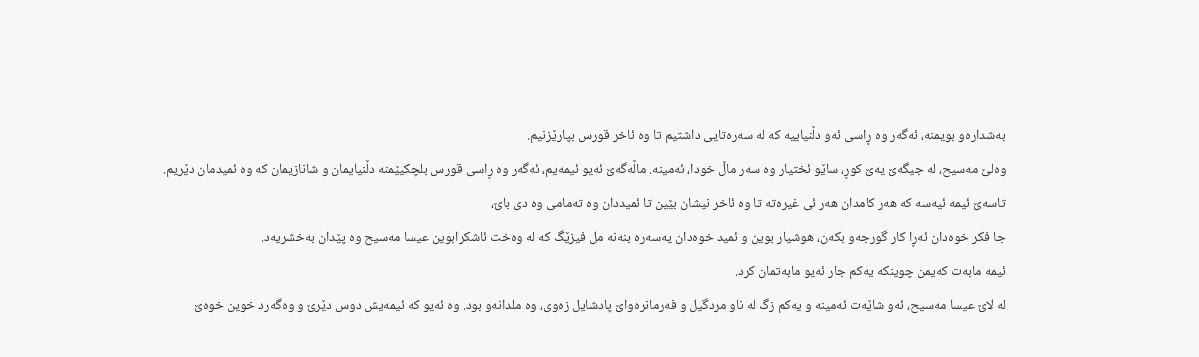بەشدارەو بویمنه، ئەگەر وه ڕاسی ئەو دڵنیاییه که له سەرەتایی داشتیم تا وه ئاخر قورس بپارێزنیم.
وەلێ مەسیح، له جیگەێ یەێ کوڕ، ساێو ئختیار وه سەر ماڵ خودا، ئەمینە. ماڵەگەێ ئەیو ئیمەیم، ئەگەر وه ڕاسی قورس بلچکیێمنه دڵنیایمان و شانازیمان که وه ئمیدمان دێریم.
تاسەێ ئیمه ئیەسه که هەر کامدان هەر ئی غیرەته تا وه ئاخر نیشان بێین تا ئمیددان وه تەمامی وه دی باێ،
جا فکر خوەدان ئەڕا کار گورجەو بکەن، هوشیار بوین و ئمید خوەدان یەسەره بنەنه مل فیزێگ که له وەخت ئاشکرابوین عیسا مەسیح وه پێدان بەخشریەد.
ئیمه مابەت کەیمن چوینکه یەکم جار ئەیو مابەتمان کرد.
له لاێ عیسا مەسیح، ئەو شاێەت ئەمینە و یەکم زگ له ناو مردگیل و فەرمانرەواێ پادشایل زەوی، وه ملدانەو بود. وه ئەیو که ئیمەیش دوس دێرێ و وەگەرد خوین خوەێ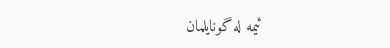ئیمه له گونایلمان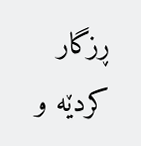ڕزگار کردێه و